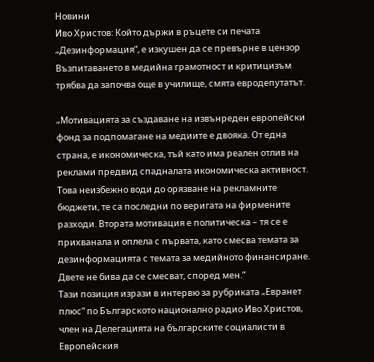Новини
Иво Христов: Който държи в ръцете си печата „Дезинформация“, е изкушен да се превърне в цензор
Възпитаването в медийна грамотност и критицизъм трябва да започва още в училище, смята евродепутатът.

„Мотивацията за създаване на извънреден европейски фонд за подпомагане на медиите е двояка. От една страна, е икономическа, тъй като има реален отлив на реклами предвид спадналата икономическа активност. Това неизбежно води до орязване на рекламните бюджети, те са последни по веригата на фирмените разходи. Втората мотивация е политическа – тя се е прихванала и оплела с първата, като смесва темата за дезинформацията с темата за медийното финансиране. Двете не бива да се смесват, според мен.“
Тази позиция изрази в интервю за рубриката „Евранет плюс“ по Българското национално радио Иво Христов, член на Делегацията на българските социалисти в Европейския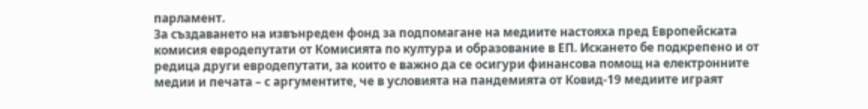парламент.
За създаването на извънреден фонд за подпомагане на медиите настояха пред Европейската комисия евродепутати от Комисията по култура и образование в ЕП. Искането бе подкрепено и от редица други евродепутати, за които е важно да се осигури финансова помощ на електронните медии и печата – с аргументите, че в условията на пандемията от Ковид-19 медиите играят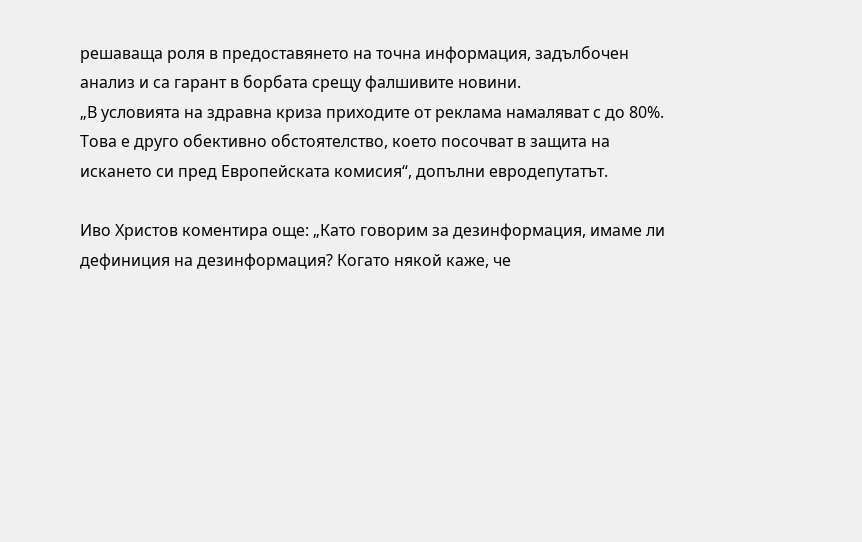решаваща роля в предоставянето на точна информация, задълбочен анализ и са гарант в борбата срещу фалшивите новини.
„В условията на здравна криза приходите от реклама намаляват с до 80%. Това е друго обективно обстоятелство, което посочват в защита на искането си пред Европейската комисия“, допълни евродепутатът.

Иво Христов коментира още: „Като говорим за дезинформация, имаме ли дефиниция на дезинформация? Когато някой каже, че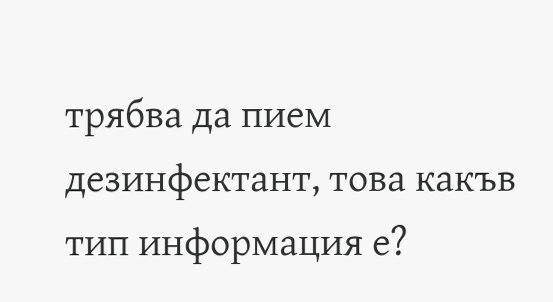трябва да пием дезинфектант, това какъв тип информация е?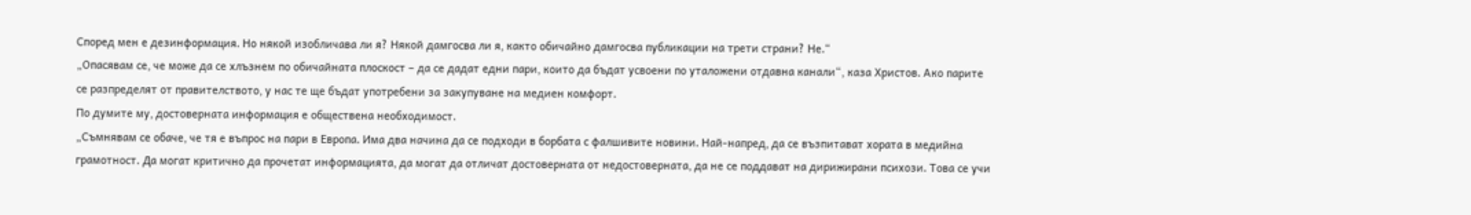Според мен е дезинформация. Но някой изобличава ли я? Някой дамгосва ли я, както обичайно дамгосва публикации на трети страни? Не.“
„Опасявам се, че може да се хлъзнем по обичайната плоскост – да се дадат едни пари, които да бъдат усвоени по уталожени отдавна канали“, каза Христов. Ако парите се разпределят от правителството, у нас те ще бъдат употребени за закупуване на медиен комфорт.
По думите му, достоверната информация е обществена необходимост.
„Съмнявам се обаче, че тя е въпрос на пари в Европа. Има два начина да се подходи в борбата с фалшивите новини. Най-напред, да се възпитават хората в медийна грамотност. Да могат критично да прочетат информацията, да могат да отличат достоверната от недостоверната, да не се поддават на дирижирани психози. Това се учи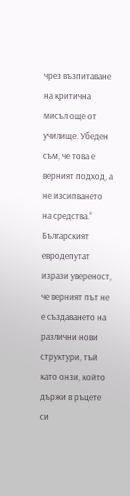чрез възпитаване на критична мисъл още от училище. Убеден съм, че това е верният подход, а не изсипването на средства.“
Българският евродепутат изрази увереност, че верният път не е създаването на различни нови структури, тъй като онзи, който държи в ръцете си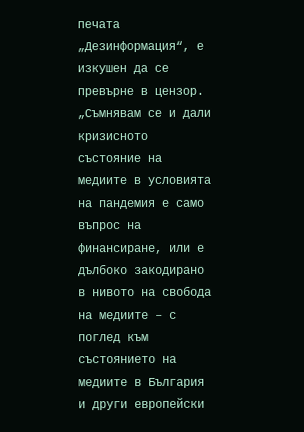печата „Дезинформация“, е изкушен да се превърне в цензор.
„Съмнявам се и дали кризисното състояние на медиите в условията на пандемия е само въпрос на финансиране, или е дълбоко закодирано в нивото на свобода на медиите – с поглед към състоянието на медиите в България и други европейски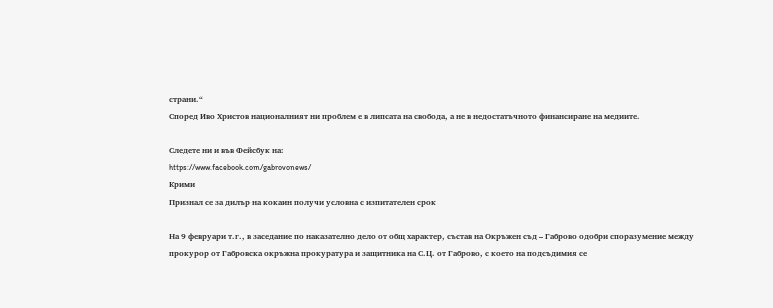страни.“
Според Иво Христов националният ни проблем е в липсата на свобода, а не в недостатъчното финансиране на медиите.

Следете ни и във Фейсбук на:
https://www.facebook.com/gabrovonews/
Крими
Признал се за дилър на кокаин получи условна с изпитателен срок

На 9 февруари т.г., в заседание по наказателно дело от общ характер, състав на Окръжен съд – Габрово одобри споразумение между прокурор от Габровска окръжна прокуратура и защитника на С.Ц. от Габрово, с което на подсъдимия се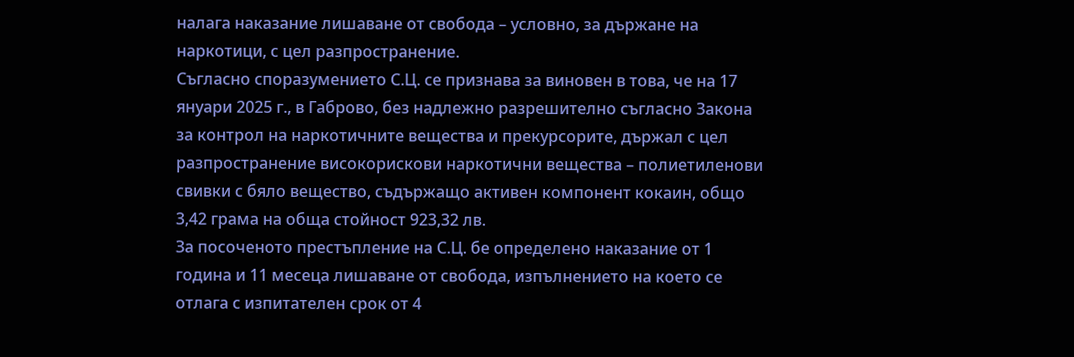налага наказание лишаване от свобода – условно, за държане на наркотици, с цел разпространение.
Съгласно споразумението С.Ц. се признава за виновен в това, че на 17 януари 2025 г., в Габрово, без надлежно разрешително съгласно Закона за контрол на наркотичните вещества и прекурсорите, държал с цел разпространение високорискови наркотични вещества – полиетиленови свивки с бяло вещество, съдържащо активен компонент кокаин, общо 3,42 грама на обща стойност 923,32 лв.
За посоченото престъпление на С.Ц. бе определено наказание от 1 година и 11 месеца лишаване от свобода, изпълнението на което се отлага с изпитателен срок от 4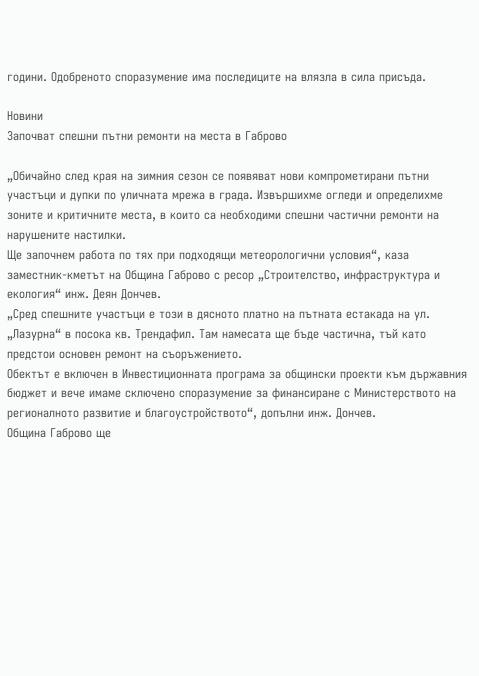години. Одобреното споразумение има последиците на влязла в сила присъда.

Новини
Започват спешни пътни ремонти на места в Габрово

„Обичайно след края на зимния сезон се появяват нови компрометирани пътни участъци и дупки по уличната мрежа в града. Извършихме огледи и определихме зоните и критичните места, в които са необходими спешни частични ремонти на нарушените настилки.
Ще започнем работа по тях при подходящи метеорологични условия“, каза заместник-кметът на Община Габрово с ресор „Строителство, инфраструктура и екология“ инж. Деян Дончев.
„Сред спешните участъци е този в дясното платно на пътната естакада на ул. „Лазурна“ в посока кв. Трендафил. Там намесата ще бъде частична, тъй като предстои основен ремонт на съоръжението.
Обектът е включен в Инвестиционната програма за общински проекти към държавния бюджет и вече имаме сключено споразумение за финансиране с Министерството на регионалното развитие и благоустройството“, допълни инж. Дончев.
Община Габрово ще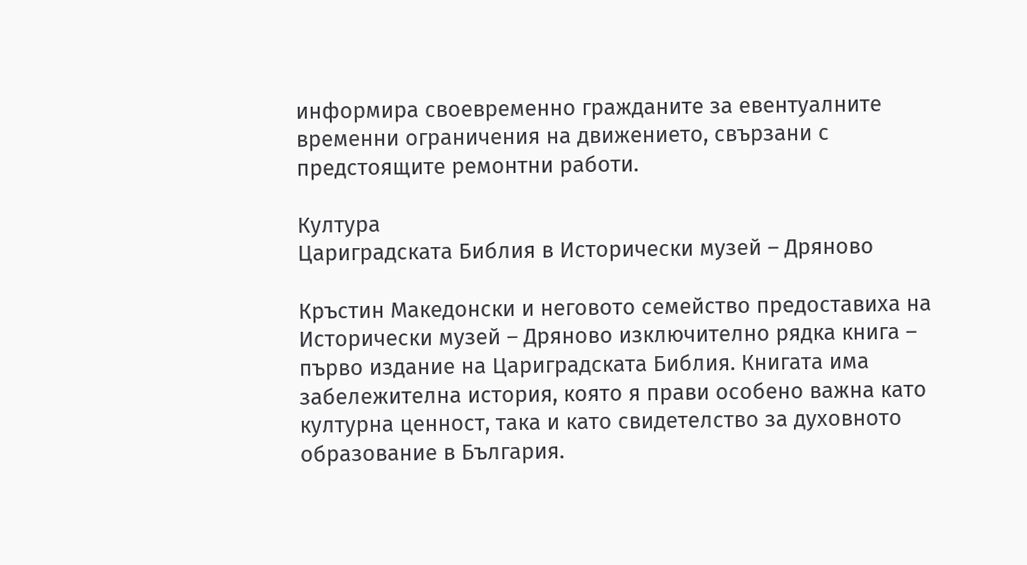информира своевременно гражданите за евентуалните временни ограничения на движението, свързани с предстоящите ремонтни работи.

Култура
Цариградската Библия в Исторически музей – Дряново

Кръстин Македонски и неговото семейство предоставиха на Исторически музей – Дряново изключително рядка книга – първо издание на Цариградската Библия. Книгата има забележителна история, която я прави особено важна като културна ценност, така и като свидетелство за духовното образование в България.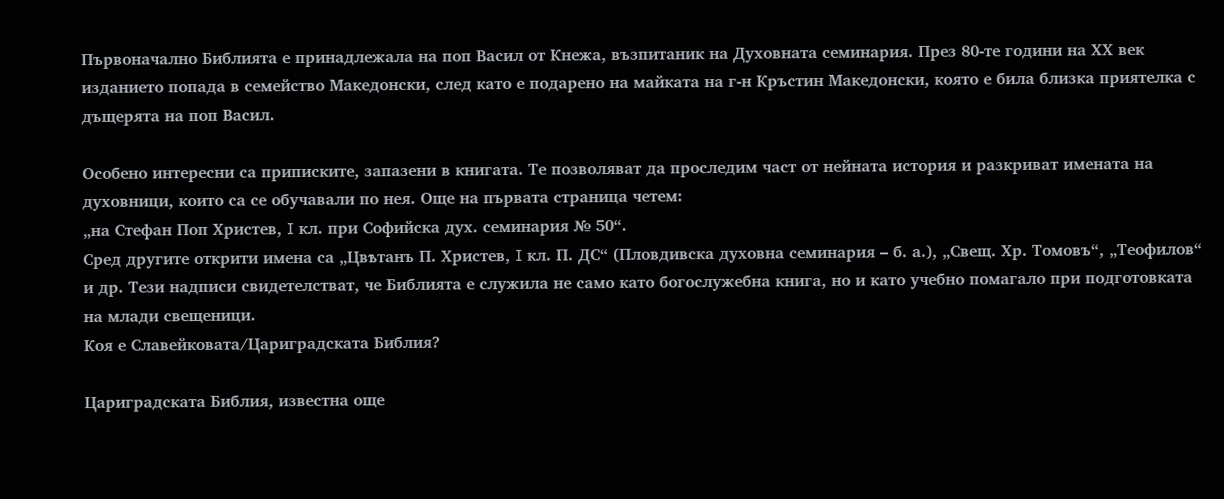Първоначално Библията е принадлежала на поп Васил от Кнежа, възпитаник на Духовната семинария. През 80-те години на ХХ век изданието попада в семейство Македонски, след като е подарено на майката на г-н Кръстин Македонски, която е била близка приятелка с дъщерята на поп Васил.

Особено интересни са приписките, запазени в книгата. Те позволяват да проследим част от нейната история и разкриват имената на духовници, които са се обучавали по нея. Още на първата страница четем:
„на Стефан Поп Христев, I кл. при Софийска дух. семинария № 50“.
Сред другите открити имена са „Цвѣтанъ П. Христев, I кл. П. ДС“ (Пловдивска духовна семинария – б. а.), „Свещ. Хр. Томовъ“, „Теофилов“ и др. Тези надписи свидетелстват, че Библията е служила не само като богослужебна книга, но и като учебно помагало при подготовката на млади свещеници.
Коя е Славейковата/Цариградската Библия?

Цариградската Библия, известна още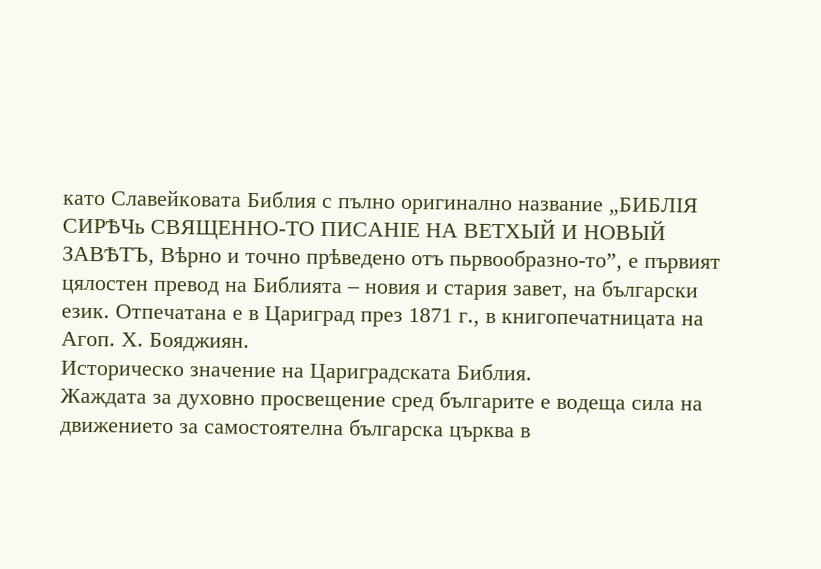като Славейковата Библия с пълно оригинално название „БИБЛІЯ СИРѢЧь СВЯЩЕННО-ТО ПИСАНІЕ НА ВЕТХЫЙ И НОВЫЙ ЗАВѢТЪ, Вѣрно и точно прѣведено отъ пьрвообразно-то”, е първият цялостен превод на Библията – новия и стария завет, на български език. Отпечатана е в Цариград през 1871 г., в книгопечатницата на Агоп. Х. Бояджиян.
Историческо значение на Цариградската Библия.
Жаждата за духовно просвещение сред българите е водеща сила на движението за самостоятелна българска църква в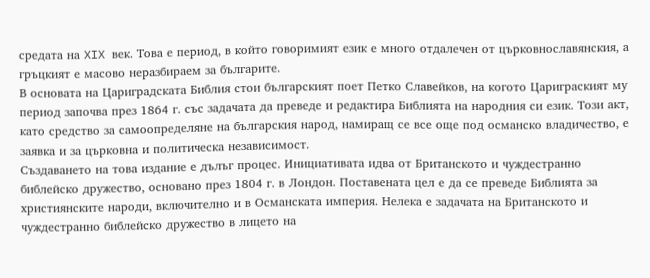средата на XIX век. Това е период, в който говоримият език е много отдалечен от църковнославянския, а гръцкият е масово неразбираем за българите.
В основата на Цариградската Библия стои българският поет Петко Славейков, на когото Цариграският му период започва през 1864 г. със задачата да преведе и редактира Библията на народния си език. Този акт, като средство за самоопределяне на българския народ, намиращ се все още под османско владичество, е заявка и за църковна и политическа независимост.
Създаването на това издание е дълъг процес. Инициативата идва от Британското и чуждестранно библейско дружество, основано през 1804 г. в Лондон. Поставената цел е да се преведе Библията за християнските народи, включително и в Османската империя. Нелека е задачата на Британското и чуждестранно библейско дружество в лицето на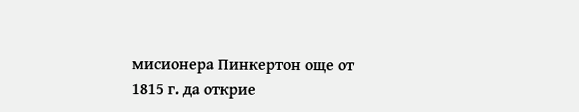мисионера Пинкертон още от 1815 г. да открие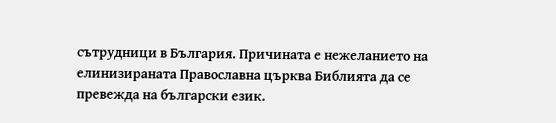сътрудници в България. Причината е нежеланието на елинизираната Православна църква Библията да се превежда на български език.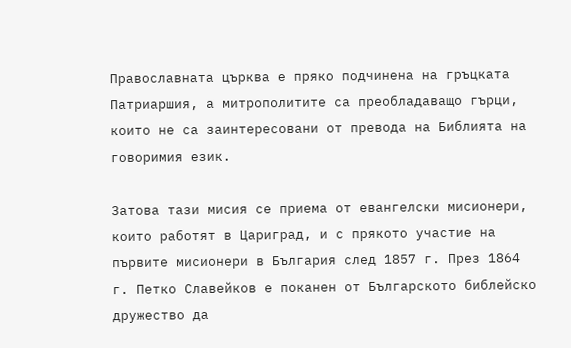Православната църква е пряко подчинена на гръцката Патриаршия, а митрополитите са преобладаващо гърци, които не са заинтересовани от превода на Библията на говоримия език.

Затова тази мисия се приема от евангелски мисионери, които работят в Цариград, и с прякото участие на първите мисионери в България след 1857 г. През 1864 г. Петко Славейков е поканен от Българското библейско дружество да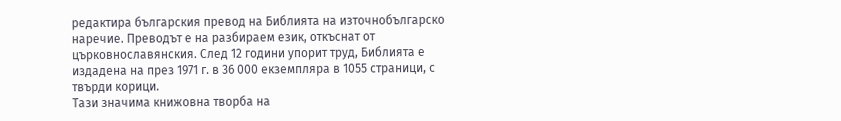редактира българския превод на Библията на източнобългарско наречие. Преводът е на разбираем език, откъснат от църковнославянския. След 12 години упорит труд, Библията е издадена на през 1971 г. в 36 000 екземпляра в 1055 страници, с твърди корици.
Тази значима книжовна творба на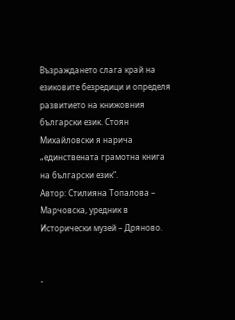Възраждането слага край на езиковите безредици и определя развитието на книжовния български език. Стоян Михайловски я нарича „единствената грамотна книга на български език“.
Автор: Стилияна Топалова – Марчовска, уредник в Исторически музей – Дряново.


-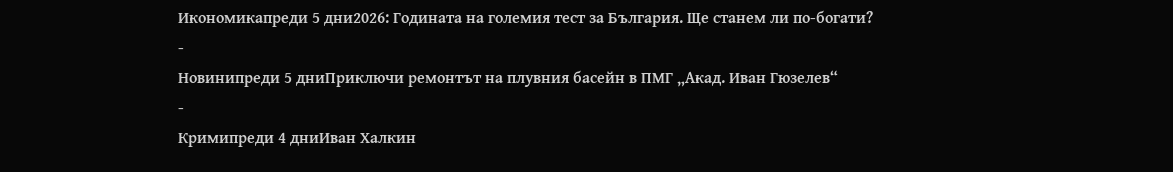Икономикапреди 5 дни2026: Годината на големия тест за България. Ще станем ли по-богати?
-
Новинипреди 5 дниПриключи ремонтът на плувния басейн в ПМГ „Акад. Иван Гюзелев“
-
Кримипреди 4 дниИван Халкин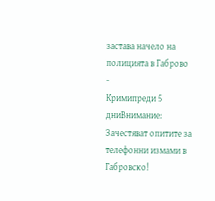застава начело на полицията в Габрово
-
Кримипреди 5 дниВнимание: Зачестяват опитите за телефонни измами в Габровско!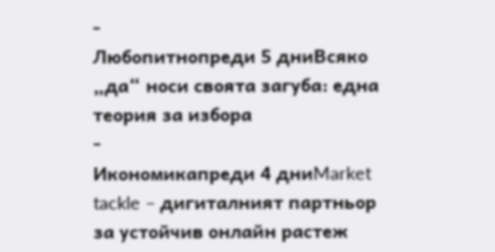-
Любопитнопреди 5 дниВсяко „да“ носи своята загуба: една теория за избора
-
Икономикапреди 4 дниMarket tackle – дигиталният партньор за устойчив онлайн растеж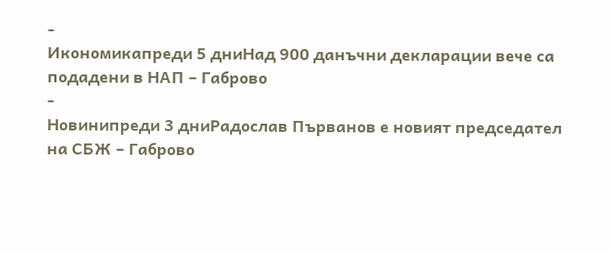-
Икономикапреди 5 дниНад 900 данъчни декларации вече са подадени в НАП – Габрово
-
Новинипреди 3 дниРадослав Първанов е новият председател на СБЖ – Габрово